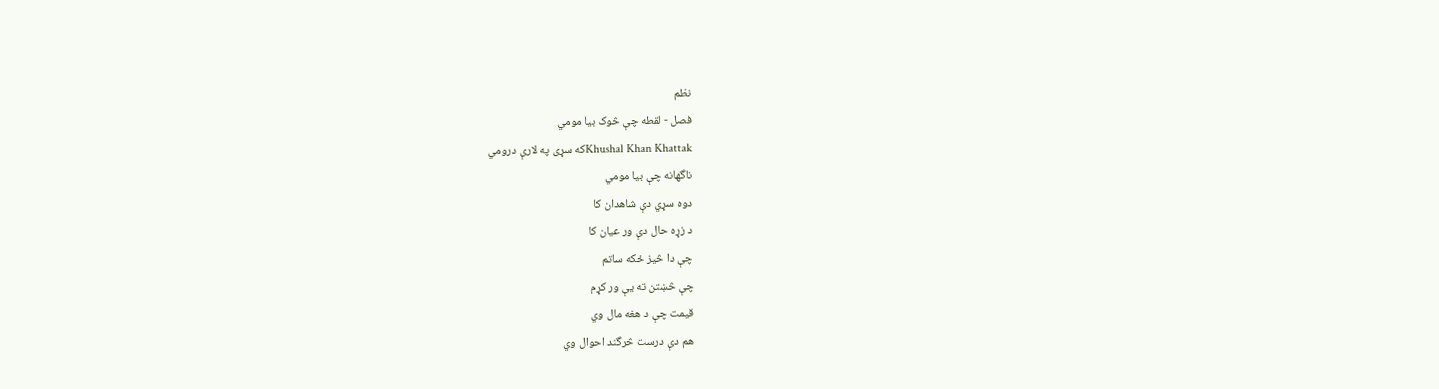نظم
فصل - لقطه چې څوک بيا مومي
Khushal Khan Khattakکه سړی په لارې درومي
ناگهانه چې بيا مومي
دوه سړي دې شاهدان کا
د زړه حال دې ور عيان کا
چې دا څيز ځکه ساتم
چې څښتن ته يې ور کړم
قيمت چې د هغه مال وي
هم دې درست څرگند احوال وي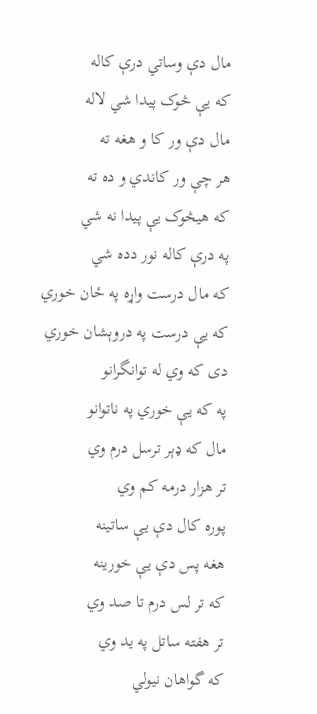مال دې وساتي درې کاله
که يې څوک پيدا شي لاله
مال دې ور کا و هغه ته
هر چې ور کاندي و ده ته
که هيڅوک يې پيدا نه شي
په درې کاله نور دده شي
که مال درست واړه په ځان خوري
که يې درست په دروېشان خوري
دی که وي له توانگرانو
په که يې خوري په ناتوانو
مال که ډېر ترسل درم وي
تر هزار درمه کم وي
پوره کال دې يې ساتينه
هغه پس دې يې خورينه
که تر لس درم تا صد وي
تر هفته ساتل په يد وي
که گواهان نيولي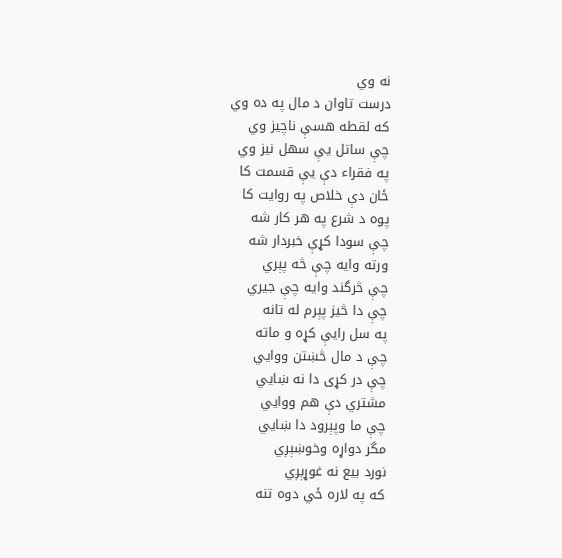نه وي
درست تاوان د مال په ده وي
که لقطه هسې ناچيز وي
چې ساتل يې سهل نيز وي
په فقراء دې يې قسمت کا
ځان دې خلاص په روايت کا
پوه د شرع په هر کار شه
چې سودا کړې خبردار شه
ورته وايه چې څه پېري
چې څرگند وايه چې جيري
چې دا څيز پېرم له تانه
په سل رايې کړه و ماته
چې د مال څښتن ووايي
چې در کړی دا نه ښايي
مشتري دې هم ووايي
چې ما وپېرود دا ښايي
مگر دواړه وخوښېږي
نورد بيع نه غوړېږي
که په لاره ځي دوه تنه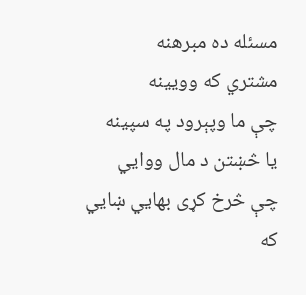مسئله ده مبرهنه
مشتري که وويينه
چې ما وپېرود په سپينه
يا څښتن د مال ووايي
چې څرخ کړی بهايي ښايي
که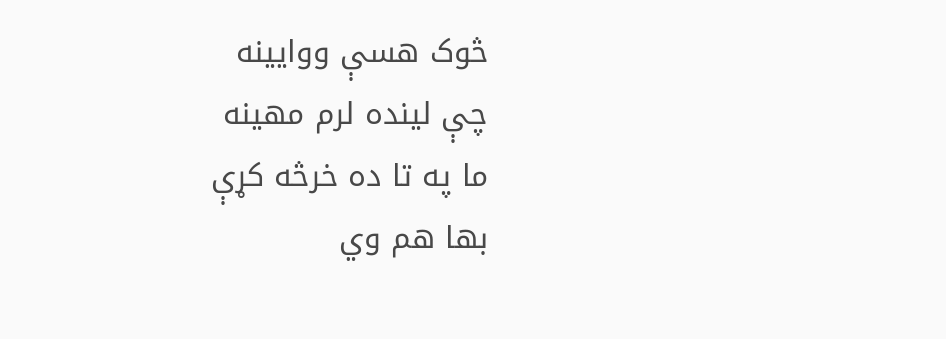څوک هسې ووايينه
چې لينده لرم مهينه
ما په تا ده خرڅه کړې
بها هم وي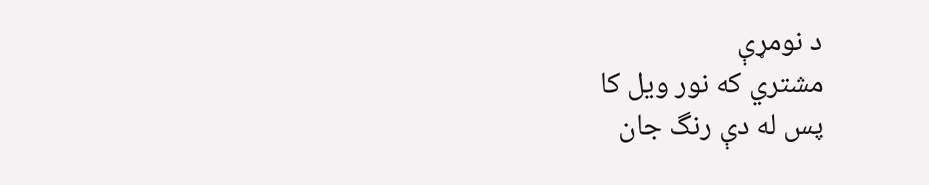د نومړې
مشتري که نور ويل کا
پس له دې رنگ جان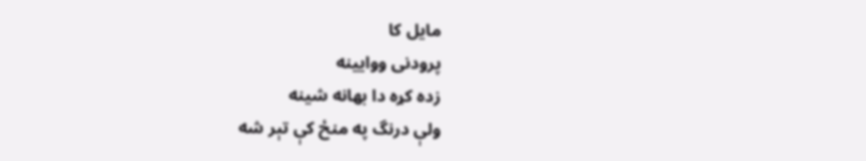مايل کا
پرودنی ووايينه
زده کړه دا بهانه شينه
ولې درنگ په منځ کې تېر شه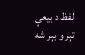لفظ د بيعې تېر و بېر شه